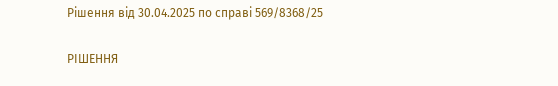Рішення від 30.04.2025 по справі 569/8368/25

РІШЕННЯ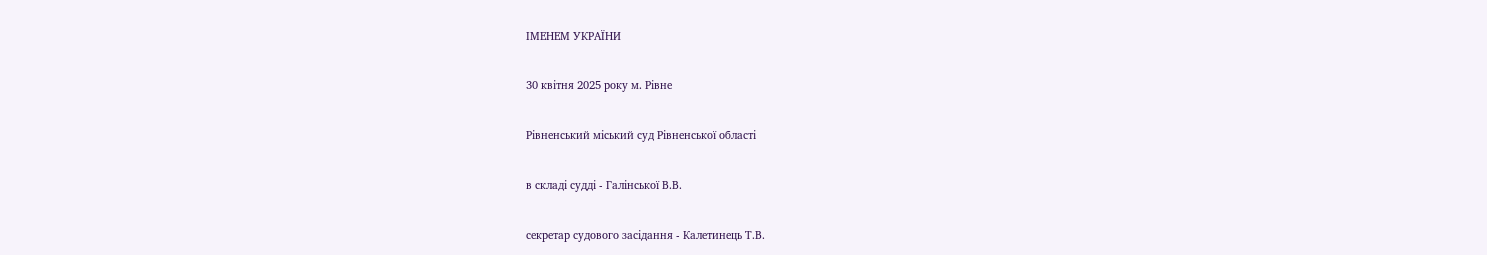ІМЕНЕМ УКРАЇНИ

30 квітня 2025 року м. Рівне

Рівненський міський суд Рівненської області

в складі судді - Галінської В.В.

секретар судового засідання - Калетинець Т.В.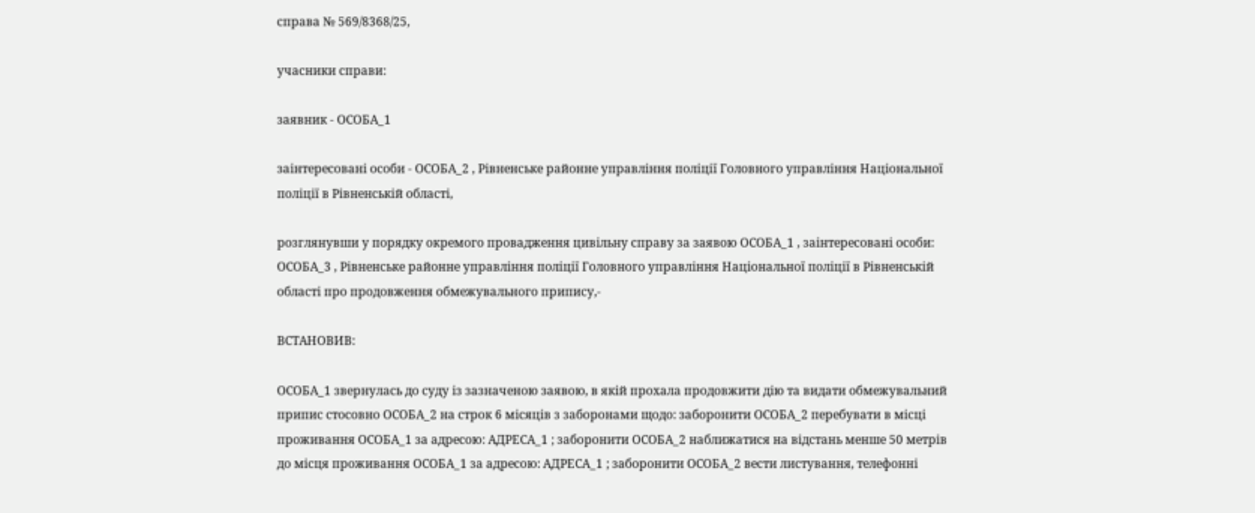справа № 569/8368/25,

учасники справи:

заявник - ОСОБА_1

заінтересовані особи - ОСОБА_2 , Рівненське районне управління поліції Головного управління Національної поліції в Рівненській області,

розглянувши у порядку окремого провадження цивільну справу за заявою ОСОБА_1 , заінтересовані особи: ОСОБА_3 , Рівненське районне управління поліції Головного управління Національної поліції в Рівненській області про продовження обмежувального припису,-

ВСТАНОВИВ:

ОСОБА_1 звернулась до суду із зазначеною заявою, в якій прохала продовжити дію та видати обмежувальний припис стосовно ОСОБА_2 на строк 6 місяців з заборонами щодо: заборонити ОСОБА_2 перебувати в місці проживання ОСОБА_1 за адресою: АДРЕСА_1 ; заборонити ОСОБА_2 наближатися на відстань менше 50 метрів до місця проживання ОСОБА_1 за адресою: АДРЕСА_1 ; заборонити ОСОБА_2 вести листування, телефонні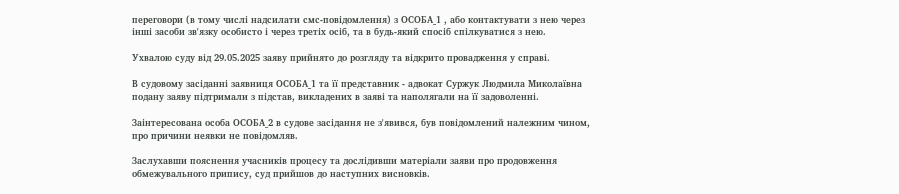переговори (в тому числі надсилати смс-повідомлення) з ОСОБА_1 , або контактувати з нею через інші засоби зв'язку особисто і через третіх осіб, та в будь-який спосіб спілкуватися з нею.

Ухвалою суду від 29.05.2025 заяву прийнято до розгляду та відкрито провадження у справі.

В судовому засіданні заявниця ОСОБА_1 та її представник - адвокат Суржук Людмила Миколаївна подану заяву підтримали з підстав, викладених в заяві та наполягали на її задоволенні.

Заінтересована особа ОСОБА_2 в судове засідання не з'явився, був повідомлений належним чином, про причини неявки не повідомляв.

Заслухавши пояснення учасників процесу та дослідивши матеріали заяви про продовження обмежувального припису, суд прийшов до наступних висновків.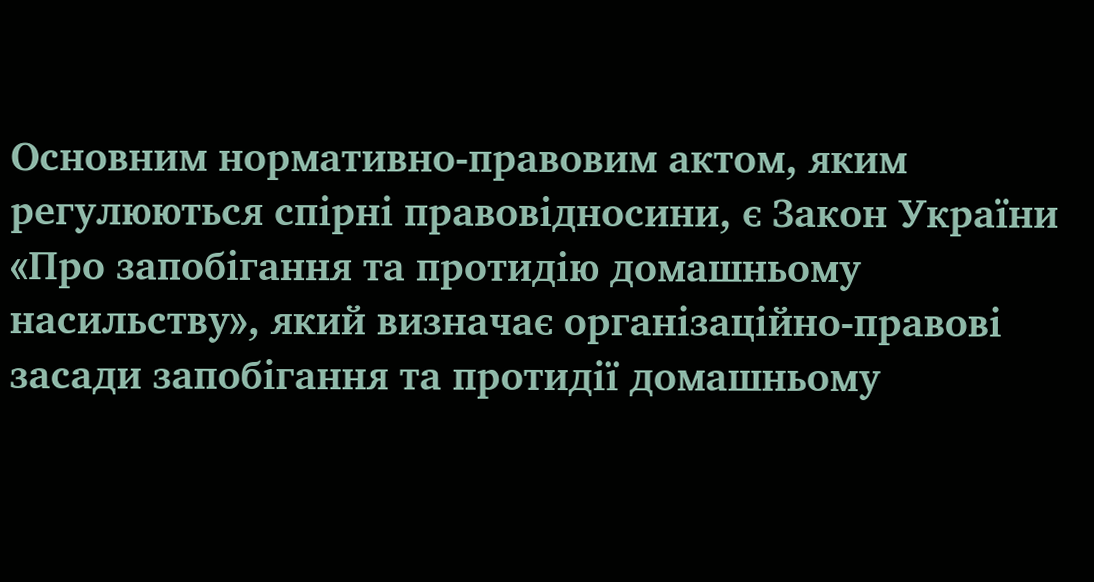Основним нормативно-правовим актом, яким регулюються спірні правовідносини, є Закон України «Про запобігання та протидію домашньому насильству», який визначає організаційно-правові засади запобігання та протидії домашньому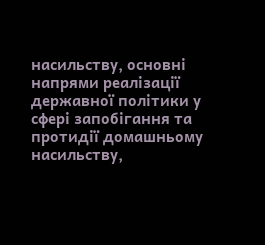насильству, основні напрями реалізації державної політики у сфері запобігання та протидії домашньому насильству,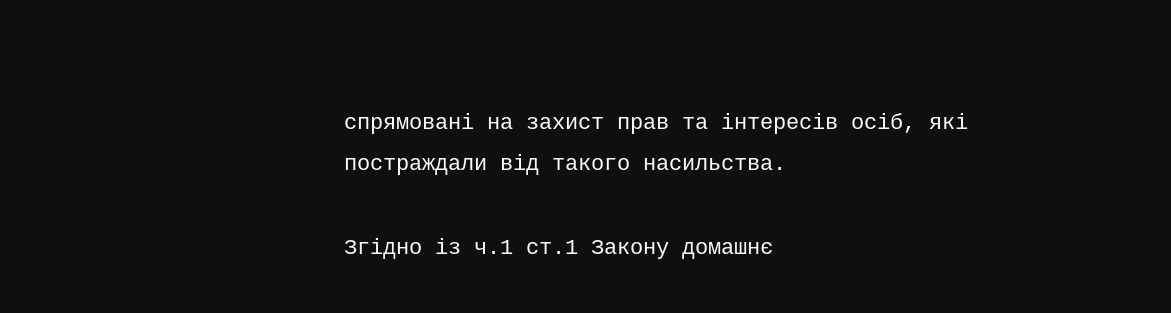спрямовані на захист прав та інтересів осіб, які постраждали від такого насильства.

Згідно із ч.1 ст.1 Закону домашнє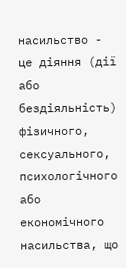насильство - це діяння (дії або бездіяльність) фізичного, сексуального, психологічного або економічного насильства, що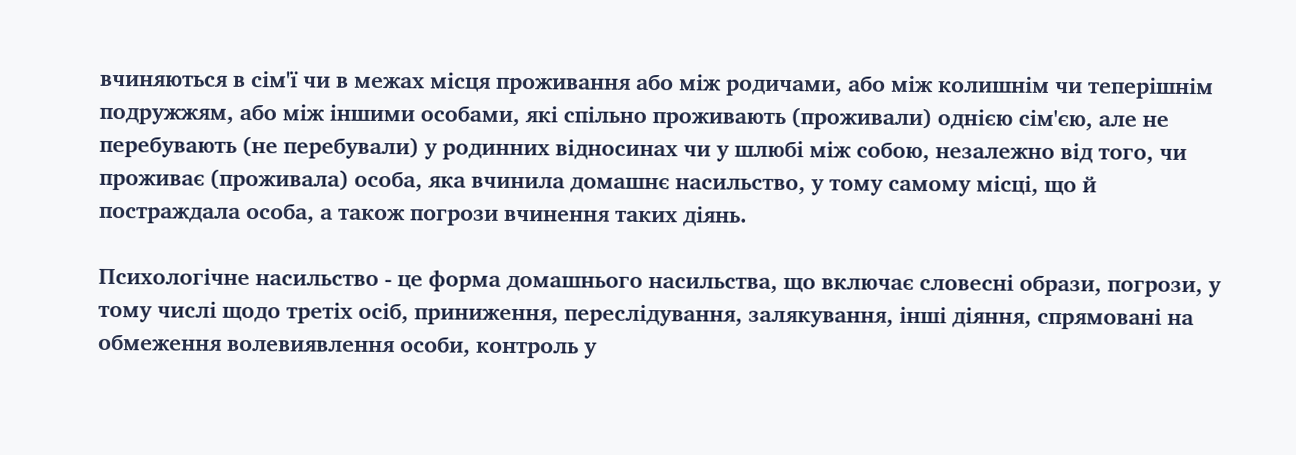вчиняються в сім'ї чи в межах місця проживання або між родичами, або між колишнім чи теперішнім подружжям, або між іншими особами, які спільно проживають (проживали) однією сім'єю, але не перебувають (не перебували) у родинних відносинах чи у шлюбі між собою, незалежно від того, чи проживає (проживала) особа, яка вчинила домашнє насильство, у тому самому місці, що й постраждала особа, а також погрози вчинення таких діянь.

Психологічне насильство - це форма домашнього насильства, що включає словесні образи, погрози, у тому числі щодо третіх осіб, приниження, переслідування, залякування, інші діяння, спрямовані на обмеження волевиявлення особи, контроль у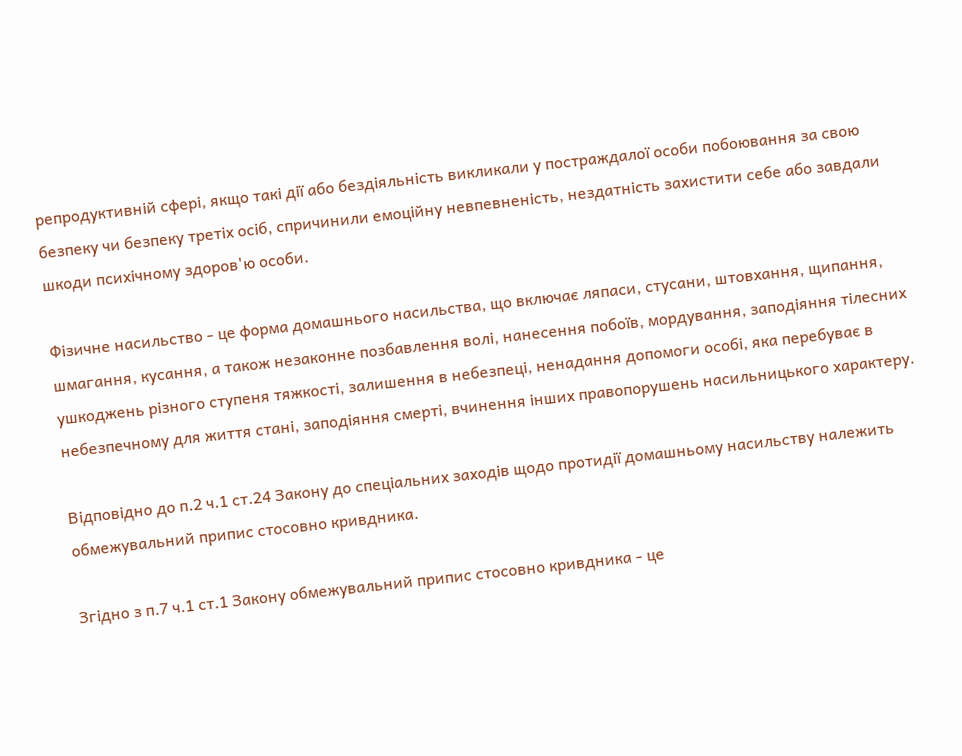репродуктивній сфері, якщо такі дії або бездіяльність викликали у постраждалої особи побоювання за свою безпеку чи безпеку третіх осіб, спричинили емоційну невпевненість, нездатність захистити себе або завдали шкоди психічному здоров'ю особи.

Фізичне насильство - це форма домашнього насильства, що включає ляпаси, стусани, штовхання, щипання, шмагання, кусання, а також незаконне позбавлення волі, нанесення побоїв, мордування, заподіяння тілесних ушкоджень різного ступеня тяжкості, залишення в небезпеці, ненадання допомоги особі, яка перебуває в небезпечному для життя стані, заподіяння смерті, вчинення інших правопорушень насильницького характеру.

Відповідно до п.2 ч.1 ст.24 Закону до спеціальних заходів щодо протидії домашньому насильству належить обмежувальний припис стосовно кривдника.

Згідно з п.7 ч.1 ст.1 Закону обмежувальний припис стосовно кривдника - це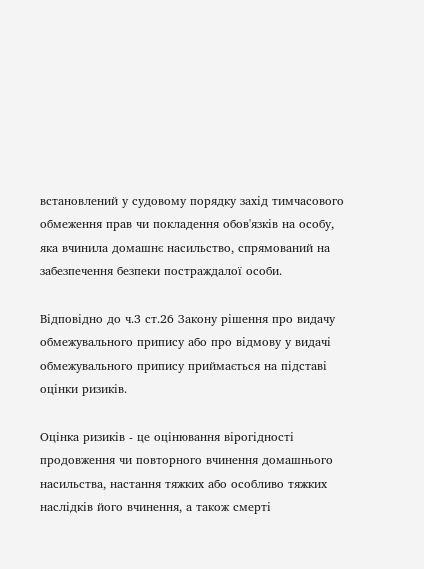встановлений у судовому порядку захід тимчасового обмеження прав чи покладення обов'язків на особу, яка вчинила домашнє насильство, спрямований на забезпечення безпеки постраждалої особи.

Відповідно до ч.3 ст.26 Закону рішення про видачу обмежувального припису або про відмову у видачі обмежувального припису приймається на підставі оцінки ризиків.

Оцінка ризиків - це оцінювання вірогідності продовження чи повторного вчинення домашнього насильства, настання тяжких або особливо тяжких наслідків його вчинення, а також смерті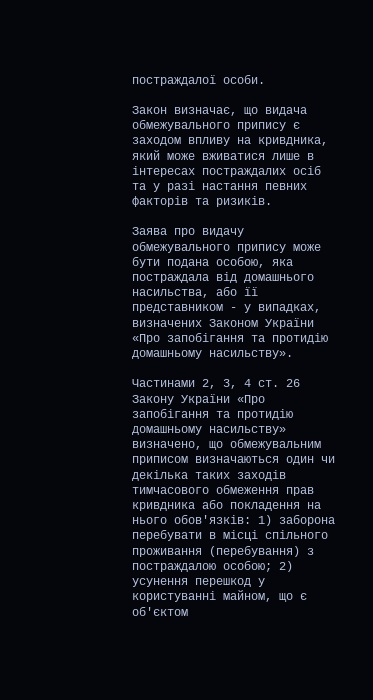постраждалої особи.

Закон визначає, що видача обмежувального припису є заходом впливу на кривдника, який може вживатися лише в інтересах постраждалих осіб та у разі настання певних факторів та ризиків.

Заява про видачу обмежувального припису може бути подана особою, яка постраждала від домашнього насильства, або її представником - у випадках, визначених Законом України «Про запобігання та протидію домашньому насильству».

Частинами 2, 3, 4 ст. 26 Закону України «Про запобігання та протидію домашньому насильству» визначено, що обмежувальним приписом визначаються один чи декілька таких заходів тимчасового обмеження прав кривдника або покладення на нього обов'язків: 1) заборона перебувати в місці спільного проживання (перебування) з постраждалою особою; 2) усунення перешкод у користуванні майном, що є об'єктом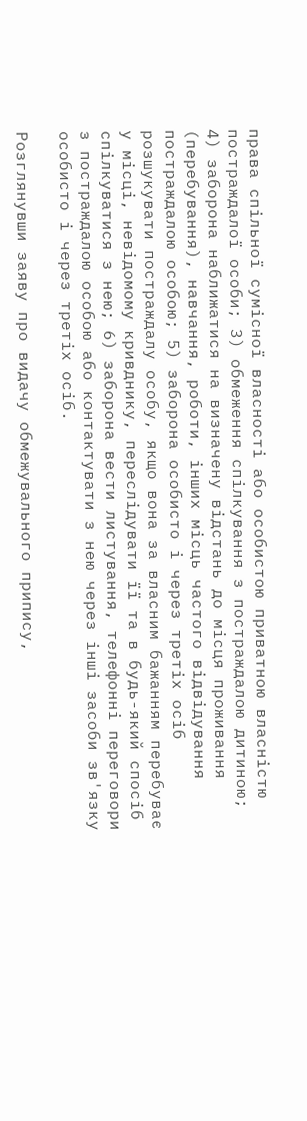права спільної сумісної власності або особистою приватною власністю постраждалої особи; 3) обмеження спілкування з постраждалою дитиною; 4) заборона наближатися на визначену відстань до місця проживання (перебування), навчання, роботи, інших місць частого відвідування постраждалою особою; 5) заборона особисто і через третіх осіб розшукувати постраждалу особу, якщо вона за власним бажанням перебуває у місці, невідомому кривднику, переслідувати її та в будь-який спосіб спілкуватися з нею; 6) заборона вести листування, телефонні переговори з постраждалою особою або контактувати з нею через інші засоби зв'язку особисто і через третіх осіб.

Розглянувши заяву про видачу обмежувального припису,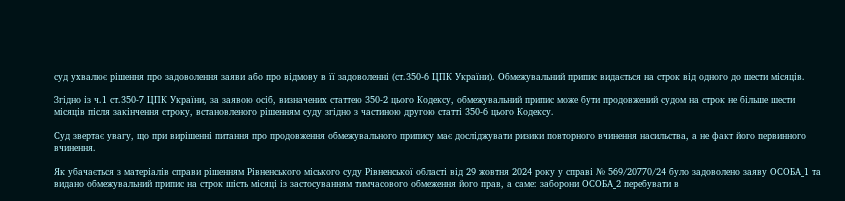суд ухвалює рішення про задоволення заяви або про відмову в її задоволенні (ст.350-6 ЦПК України). Обмежувальний припис видається на строк від одного до шести місяців.

Згідно із ч.1 ст.350-7 ЦПК України, за заявою осіб, визначених статтею 350-2 цього Кодексу, обмежувальний припис може бути продовжений судом на строк не більше шести місяців після закінчення строку, встановленого рішенням суду згідно з частиною другою статті 350-6 цього Кодексу.

Суд звертає увагу, що при вирішенні питання про продовження обмежувального припису має досліджувати ризики повторного вчинення насильства, а не факт його первинного вчинення.

Як убачається з матеріалів справи рішенням Рівненського міського суду Рівненської області від 29 жовтня 2024 року у справі № 569/20770/24 було задоволено заяву ОСОБА_1 та видано обмежувальний припис на строк шість місяці із застосуванням тимчасового обмеження його прав, а саме: заборони ОСОБА_2 перебувати в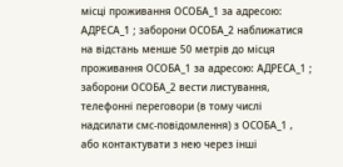місці проживання ОСОБА_1 за адресою: АДРЕСА_1 ; заборони ОСОБА_2 наближатися на відстань менше 50 метрів до місця проживання ОСОБА_1 за адресою: АДРЕСА_1 ; заборони ОСОБА_2 вести листування, телефонні переговори (в тому числі надсилати смс-повідомлення) з ОСОБА_1 , або контактувати з нею через інші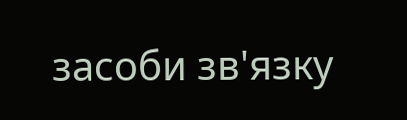засоби зв'язку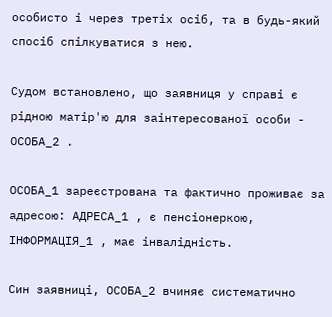особисто і через третіх осіб, та в будь-який спосіб спілкуватися з нею.

Судом встановлено, що заявниця у справі є рідною матір'ю для заінтересованої особи - ОСОБА_2 .

ОСОБА_1 зареєстрована та фактично проживає за адресою: АДРЕСА_1 , є пенсіонеркою, ІНФОРМАЦІЯ_1 , має інвалідність.

Син заявниці, ОСОБА_2 вчиняє систематично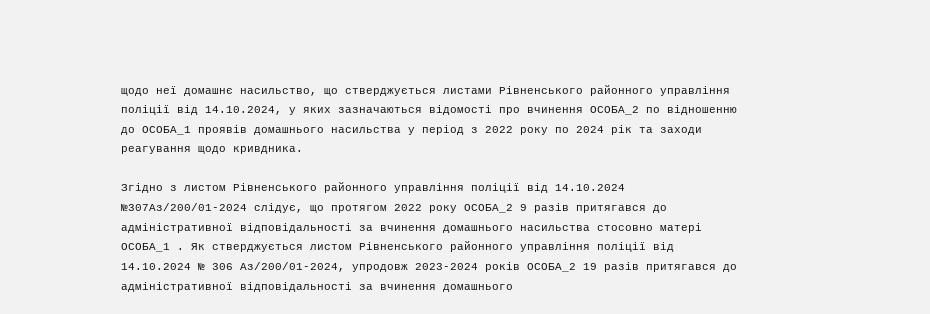щодо неї домашнє насильство, що стверджується листами Рівненського районного управління поліції від 14.10.2024, у яких зазначаються відомості про вчинення ОСОБА_2 по відношенню до ОСОБА_1 проявів домашнього насильства у період з 2022 року по 2024 рік та заходи реагування щодо кривдника.

Згідно з листом Рівненського районного управління поліції від 14.10.2024 №307Аз/200/01-2024 слідує, що протягом 2022 року ОСОБА_2 9 разів притягався до адміністративної відповідальності за вчинення домашнього насильства стосовно матері ОСОБА_1 . Як стверджується листом Рівненського районного управління поліції від 14.10.2024 № 306 Аз/200/01-2024, упродовж 2023-2024 років ОСОБА_2 19 разів притягався до адміністративної відповідальності за вчинення домашнього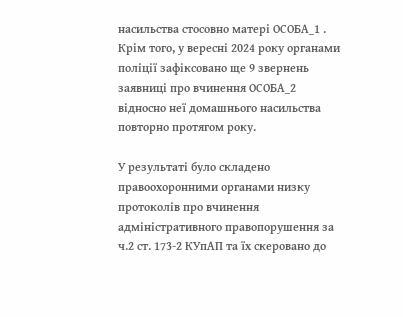насильства стосовно матері ОСОБА_1 . Крім того, у вересні 2024 року органами поліції зафіксовано ще 9 звернень заявниці про вчинення ОСОБА_2 відносно неї домашнього насильства повторно протягом року.

У результаті було складено правоохоронними органами низку протоколів про вчинення адміністративного правопорушення за ч.2 ст. 173-2 КУпАП та їх скеровано до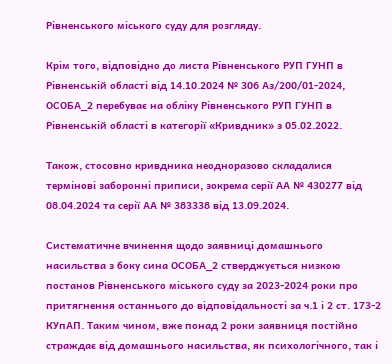Рівненського міського суду для розгляду.

Крім того, відповідно до листа Рівненського РУП ГУНП в Рівненській області від 14.10.2024 № 306 Аз/200/01-2024, ОСОБА_2 перебуває на обліку Рівненського РУП ГУНП в Рівненській області в категорії «Кривдник» з 05.02.2022.

Також, стосовно кривдника неодноразово складалися термінові заборонні приписи, зокрема серії АА № 430277 від 08.04.2024 та серії АА № 383338 від 13.09.2024.

Систематичне вчинення щодо заявниці домашнього насильства з боку сина ОСОБА_2 стверджується низкою постанов Рівненського міського суду за 2023-2024 роки про притягнення останнього до відповідальності за ч.1 і 2 ст. 173-2 КУпАП. Таким чином, вже понад 2 роки заявниця постійно страждає від домашнього насильства, як психологічного, так і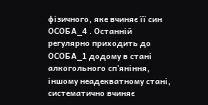фізичного, яке вчиняє її син ОСОБА_4 . Останній регулярно приходить до ОСОБА_1 додому в стані алкогольного сп'яніння, іншому неадекватному стані, систематично вчиняє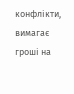конфлікти, вимагає гроші на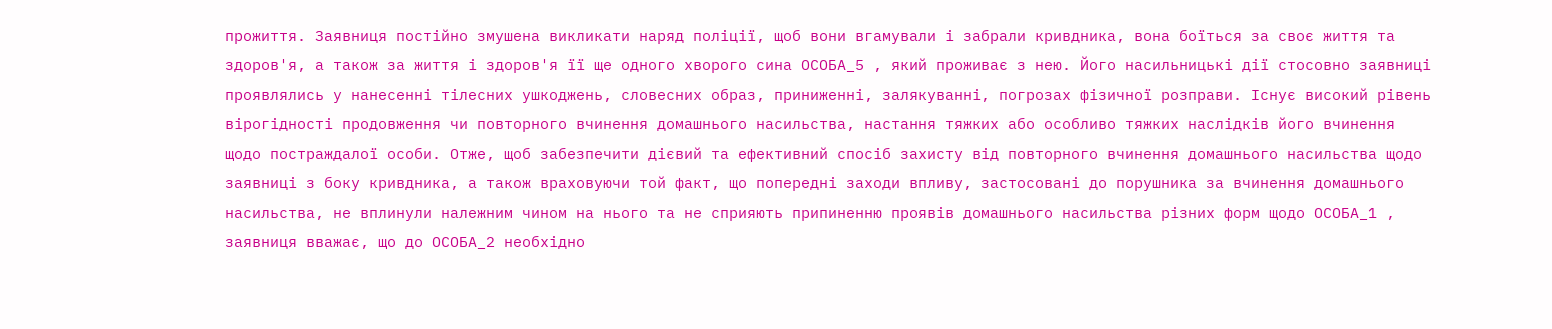прожиття. Заявниця постійно змушена викликати наряд поліції, щоб вони вгамували і забрали кривдника, вона боїться за своє життя та здоров'я, а також за життя і здоров'я її ще одного хворого сина ОСОБА_5 , який проживає з нею. Його насильницькі дії стосовно заявниці проявлялись у нанесенні тілесних ушкоджень, словесних образ, приниженні, залякуванні, погрозах фізичної розправи. Існує високий рівень вірогідності продовження чи повторного вчинення домашнього насильства, настання тяжких або особливо тяжких наслідків його вчинення щодо постраждалої особи. Отже, щоб забезпечити дієвий та ефективний спосіб захисту від повторного вчинення домашнього насильства щодо заявниці з боку кривдника, а також враховуючи той факт, що попередні заходи впливу, застосовані до порушника за вчинення домашнього насильства, не вплинули належним чином на нього та не сприяють припиненню проявів домашнього насильства різних форм щодо ОСОБА_1 , заявниця вважає, що до ОСОБА_2 необхідно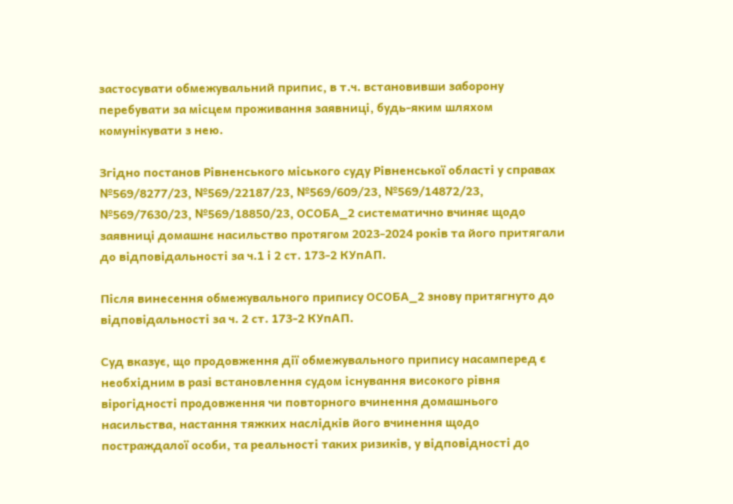застосувати обмежувальний припис, в т.ч. встановивши заборону перебувати за місцем проживання заявниці, будь-яким шляхом комунікувати з нею.

Згідно постанов Рівненського міського суду Рівненської області у справах №569/8277/23, №569/22187/23, №569/609/23, №569/14872/23, №569/7630/23, №569/18850/23, ОСОБА_2 систематично вчиняє щодо заявниці домашнє насильство протягом 2023-2024 років та його притягали до відповідальності за ч.1 і 2 ст. 173-2 КУпАП.

Після винесення обмежувального припису ОСОБА_2 знову притягнуто до відповідальності за ч. 2 ст. 173-2 КУпАП.

Суд вказує, що продовження дії обмежувального припису насамперед є необхідним в разі встановлення судом існування високого рівня вірогідності продовження чи повторного вчинення домашнього насильства, настання тяжких наслідків його вчинення щодо постраждалої особи, та реальності таких ризиків, у відповідності до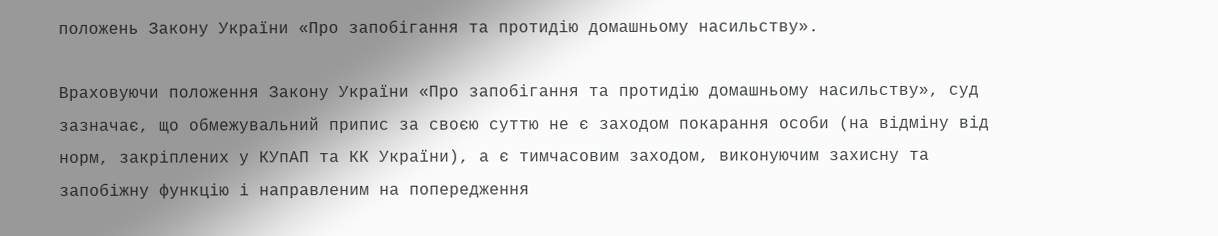положень Закону України «Про запобігання та протидію домашньому насильству».

Враховуючи положення Закону України «Про запобігання та протидію домашньому насильству», суд зазначає, що обмежувальний припис за своєю суттю не є заходом покарання особи (на відміну від норм, закріплених у КУпАП та КК України), а є тимчасовим заходом, виконуючим захисну та запобіжну функцію і направленим на попередження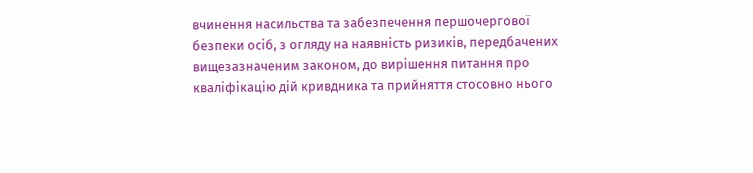вчинення насильства та забезпечення першочергової безпеки осіб, з огляду на наявність ризиків, передбачених вищезазначеним законом, до вирішення питання про кваліфікацію дій кривдника та прийняття стосовно нього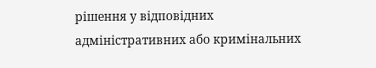рішення у відповідних адміністративних або кримінальних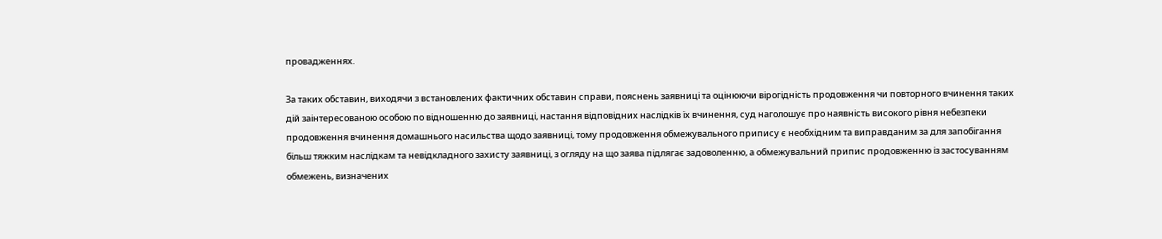провадженнях.

За таких обставин, виходячи з встановлених фактичних обставин справи, пояснень заявниці та оцінюючи вірогідність продовження чи повторного вчинення таких дій заінтересованою особою по відношенню до заявниці, настання відповідних наслідків їх вчинення, суд наголошує про наявність високого рівня небезпеки продовження вчинення домашнього насильства щодо заявниці, тому продовження обмежувального припису є необхідним та виправданим за для запобігання більш тяжким наслідкам та невідкладного захисту заявниці, з огляду на що заява підлягає задоволенню, а обмежувальний припис продовженню із застосуванням обмежень, визначених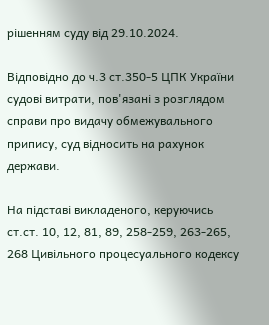рішенням суду від 29.10.2024.

Відповідно до ч.3 ст.350-5 ЦПК України судові витрати, пов'язані з розглядом справи про видачу обмежувального припису, суд відносить на рахунок держави.

На підставі викладеного, керуючись ст.ст. 10, 12, 81, 89, 258-259, 263-265, 268 Цивільного процесуального кодексу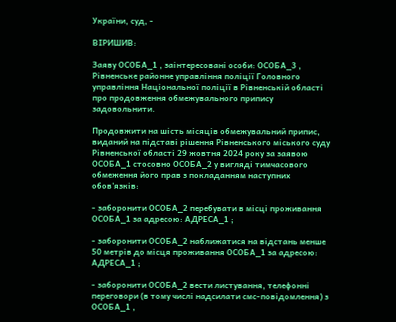України, суд, -

ВІРИШИВ:

Заяву ОСОБА_1 , заінтересовані особи: ОСОБА_3 , Рівненське районне управління поліції Головного управління Національної поліції в Рівненській області про продовження обмежувального припису задовольнити.

Продовжити на шість місяців обмежувальний припис, виданий на підставі рішення Рівненського міського суду Рівненської області 29 жовтня 2024 року за заявою ОСОБА_1 стосовно ОСОБА_2 у вигляді тимчасового обмеження його прав з покладанням наступних обов'язків:

- заборонити ОСОБА_2 перебувати в місці проживання ОСОБА_1 за адресою: АДРЕСА_1 ;

- заборонити ОСОБА_2 наближатися на відстань менше 50 метрів до місця проживання ОСОБА_1 за адресою: АДРЕСА_1 ;

- заборонити ОСОБА_2 вести листування, телефонні переговори (в тому числі надсилати смс-повідомлення) з ОСОБА_1 ,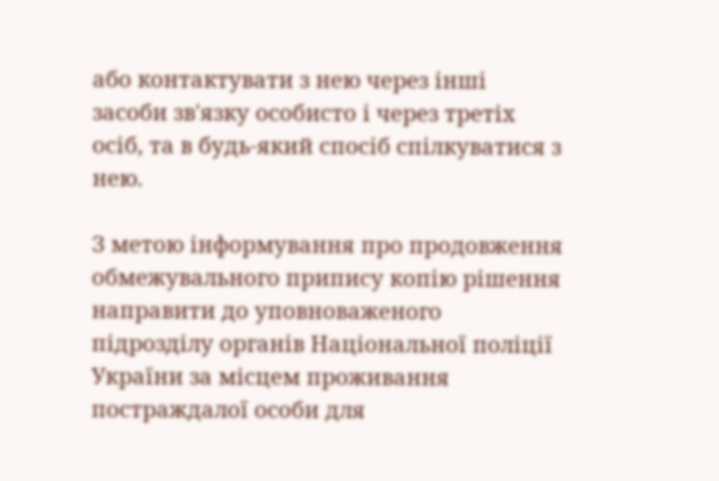або контактувати з нею через інші засоби зв'язку особисто і через третіх осіб, та в будь-який спосіб спілкуватися з нею.

З метою інформування про продовження обмежувального припису копію рішення направити до уповноваженого підрозділу органів Національної поліції України за місцем проживання постраждалої особи для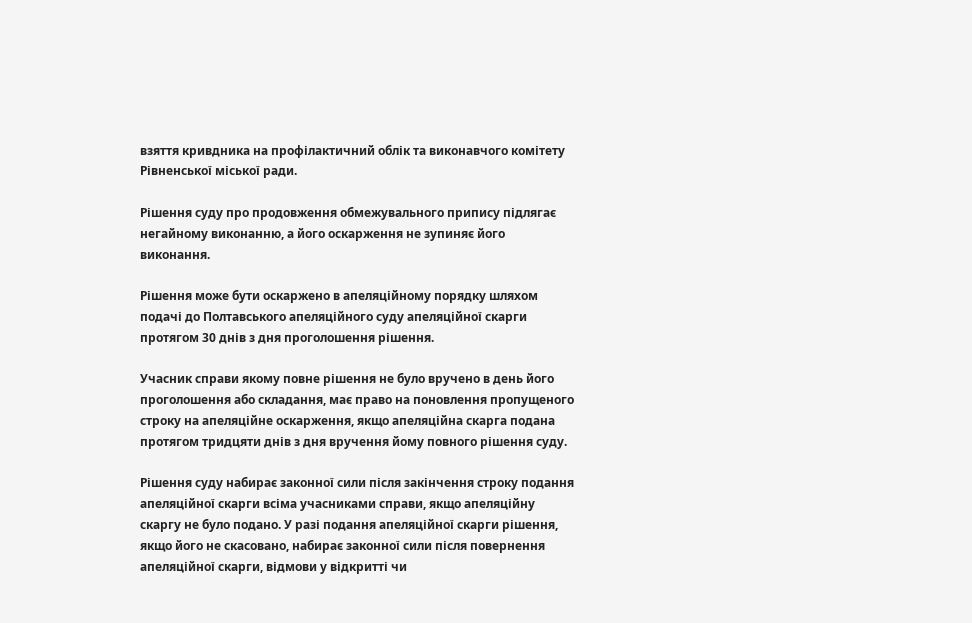взяття кривдника на профілактичний облік та виконавчого комітету Рівненської міської ради.

Рішення суду про продовження обмежувального припису підлягає негайному виконанню, а його оскарження не зупиняє його виконання.

Рішення може бути оскаржено в апеляційному порядку шляхом подачі до Полтавського апеляційного суду апеляційної скарги протягом 30 днів з дня проголошення рішення.

Учасник справи якому повне рішення не було вручено в день його проголошення або складання, має право на поновлення пропущеного строку на апеляційне оскарження, якщо апеляційна скарга подана протягом тридцяти днів з дня вручення йому повного рішення суду.

Рішення суду набирає законної сили після закінчення строку подання апеляційної скарги всіма учасниками справи, якщо апеляційну скаргу не було подано. У разі подання апеляційної скарги рішення, якщо його не скасовано, набирає законної сили після повернення апеляційної скарги, відмови у відкритті чи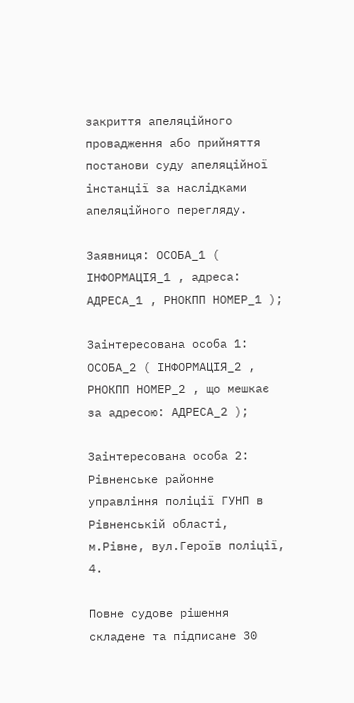закриття апеляційного провадження або прийняття постанови суду апеляційної інстанції за наслідками апеляційного перегляду.

Заявниця: ОСОБА_1 ( ІНФОРМАЦІЯ_1 , адреса: АДРЕСА_1 , РНОКПП НОМЕР_1 );

Заінтересована особа 1: ОСОБА_2 ( ІНФОРМАЦІЯ_2 , РНОКПП НОМЕР_2 , що мешкає за адресою: АДРЕСА_2 );

Заінтересована особа 2: Рівненське районне управління поліції ГУНП в Рівненській області, м.Рівне, вул.Героїв поліції, 4.

Повне судове рішення складене та підписане 30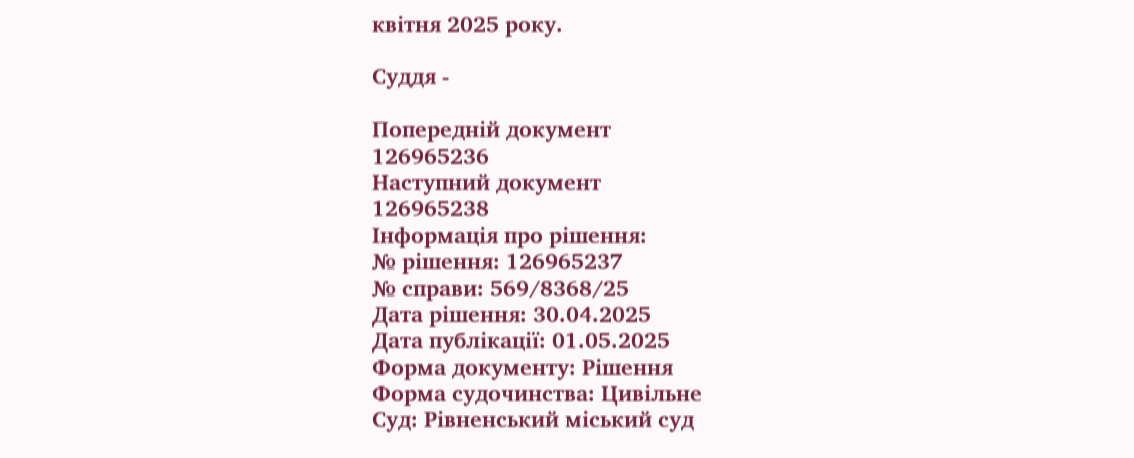квітня 2025 року.

Суддя -

Попередній документ
126965236
Наступний документ
126965238
Інформація про рішення:
№ рішення: 126965237
№ справи: 569/8368/25
Дата рішення: 30.04.2025
Дата публікації: 01.05.2025
Форма документу: Рішення
Форма судочинства: Цивільне
Суд: Рівненський міський суд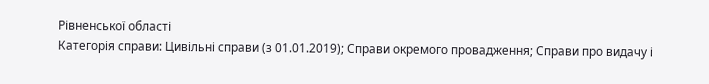Рівненської області
Категорія справи: Цивільні справи (з 01.01.2019); Справи окремого провадження; Справи про видачу і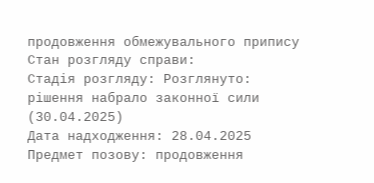продовження обмежувального припису
Стан розгляду справи:
Стадія розгляду: Розглянуто: рішення набрало законної сили (30.04.2025)
Дата надходження: 28.04.2025
Предмет позову: продовження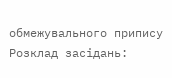обмежувального припису
Розклад засідань: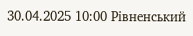30.04.2025 10:00 Рівненський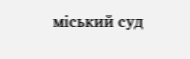міський суд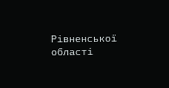Рівненської області